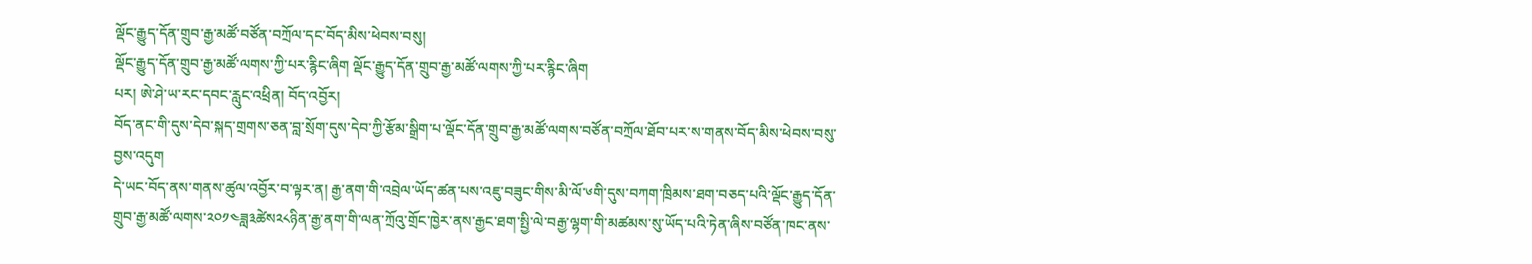ལྡོང་རྒྱུད་དོན་གྲུབ་རྒྱ་མཚོ་བཙོན་བཀྲོལ་དང་བོད་མིས་ཕེབས་བསུ།
ལྡོང་རྒྱུད་དོན་གྲུབ་རྒྱ་མཚོ་ལགས་ཀྱི་པར་རྙིང་ཞིག ལྡོང་རྒྱུད་དོན་གྲུབ་རྒྱ་མཚོ་ལགས་ཀྱི་པར་རྙིང་ཞིག
པར། ཨེ་ཤེ་ཡ་རང་དབང་རླུང་འཕྲིན། བོད་འབྱོར།
བོད་ནང་གི་དུས་དེབ་སྐད་གྲགས་ཅན་བླ་སྲོག་དུས་དེབ་ཀྱི་རྩོམ་སྒྲིག་པ་ལྡོང་དོན་གྲུབ་རྒྱ་མཚོ་ལགས་བཙོན་བཀྲོལ་ཐོབ་པར་ས་གནས་བོད་མིས་ཕེབས་བསུ་བྱས་འདུག
དེ་ཡང་བོད་ནས་གནས་ཚུལ་འབྱོར་བ་ལྟར་ན། རྒྱ་ནག་གི་འབྲེལ་ཡོད་ཚན་པས་འཇུ་བཟུང་གིས་མི་ལོ་༦གི་དུས་བཀག་ཁྲིམས་ཐག་བཅད་པའི་ལྡོང་རྒྱུད་དོན་གྲུབ་རྒྱ་མཚོ་ལགས་༢༠༡༤ཟླ༣ཚེས༢༨ཉིན་རྒྱ་ནག་གི་ལན་ཀྲོའུ་གྲོང་ཁྱེར་ནས་རྒྱང་ཐག་སྤྱི་ལེ་བརྒྱ་ལྷག་གི་མཚམས་སུ་ཡོད་པའི་ཏེན་ཞིས་བཙོན་ཁང་ནས་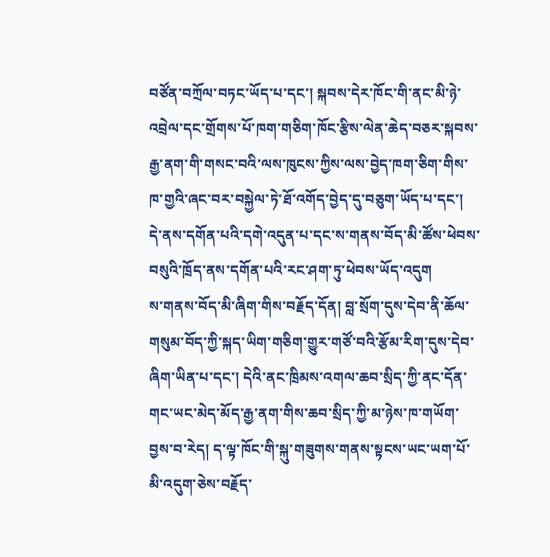བཙོན་བཀྲོལ་བཏང་ཡོད་པ་དང་། སྐབས་དེར་ཁོང་གི་ནང་མི་ཉེ་འབྲེལ་དང་གྲོགས་པོ་ཁག་གཅིག་ཁོང་རྩིས་ལེན་ཆེད་བཅར་སྐབས་རྒྱ་ནག་གི་གསང་བའི་ལས་ཁུངས་ཀྱིས་ལས་བྱེད་ཁག་ཅིག་གིས་ཁ་གྱའི་ཞང་བར་བསྐྱེལ་ཏེ་ཐོ་འགོད་བྱེད་དུ་བཅུག་ཡོད་པ་དང་། དེ་ནས་དགོན་པའི་དགེ་འདུན་པ་དང་ས་གནས་བོད་མི་ཚོས་ཕེབས་བསུའི་ཁྲོད་ནས་དགོན་པའི་རང་ཤག་ཏུ་ཕེབས་ཡོད་འདུག
ས་གནས་བོད་མི་ཞིག་གིས་བརྗོད་དོན། བླ་སྲོག་དུས་དེབ་ནི་ཆོལ་གསུམ་བོད་ཀྱི་སྐད་ཡིག་གཅིག་གྱུར་གཙོ་བའི་རྩོམ་རིག་དུས་དེབ་ཞིག་ཡིན་པ་དང་། དེའི་ནང་ཁྲིམས་འགལ་ཆབ་སྲིད་ཀྱི་ནང་དོན་གང་ཡང་མེད་མོད་རྒྱ་ནག་གིས་ཆབ་སྲིད་ཀྱི་མ་ཉེས་ཁ་གཡོག་བྱས་བ་རེད། ད་ལྟ་ཁོང་གི་སྐུ་གཟུགས་གནས་སྟངས་ཡང་ཡག་པོ་མི་འདུག་ཅེས་བརྗོད་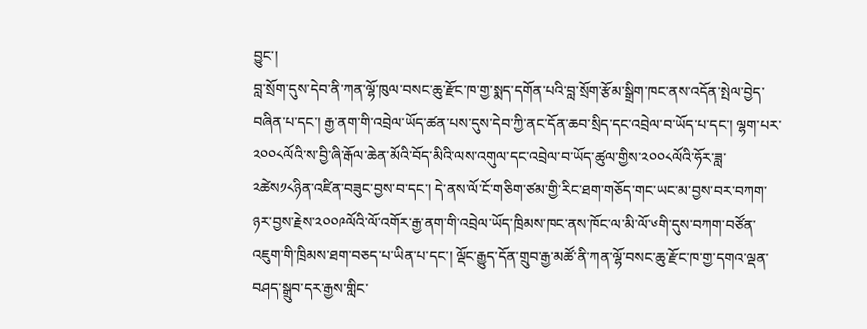བྱུང་།
བླ་སྲོག་དུས་དེབ་ནི་ཀན་ལྷོ་ཁུལ་བསང་ཆུ་རྫོང་ཁ་གྱ་སྨད་དགོན་པའི་བླ་སྲོག་རྩོམ་སྒྲིག་ཁང་ནས་འདོན་སྤེལ་བྱེད་བཞིན་པ་དང་། རྒྱ་ནག་གི་འབྲེལ་ཡོད་ཚན་པས་དུས་དེབ་ཀྱི་ནང་དོན་ཆབ་སྲིད་དང་འབྲེལ་བ་ཡོད་པ་དང་། ལྷག་པར་༢༠༠༨ལོའི་ས་བྱི་ཞི་རྒོལ་ཆེན་མོའི་བོད་མིའི་ལས་འགུལ་དང་འབྲེལ་བ་ཡོད་ཚུལ་གྱིས་༢༠༠༨ལོའི་ཧོར་ཟླ་༢ཚེས༡༨ཉིན་འཛིན་བཟུང་བྱས་བ་དང་། དེ་ནས་ལོ་ངོ་གཅིག་ཙམ་གྱི་རིང་ཐག་གཅོད་གང་ཡང་མ་བྱས་བར་བཀག་ཉར་བྱས་རྗེས་༢༠༠༩ལོའི་ལོ་འགོར་རྒྱ་ནག་གི་འབྲེལ་ཡོད་ཁྲིམས་ཁང་ནས་ཁོང་ལ་མི་ལོ་༦གི་དུས་བཀག་བཙོན་འཇུག་གི་ཁྲིམས་ཐག་བཅད་པ་ཡིན་པ་དང་། ལྡོང་རྒྱུད་དོན་གྲུབ་རྒྱ་མཚོ་ནི་ཀན་ལྷོ་བསང་ཆུ་རྫོང་ཁ་གྱ་དགའ་ལྡན་བཤད་སྒྲུབ་དར་རྒྱས་གླིང་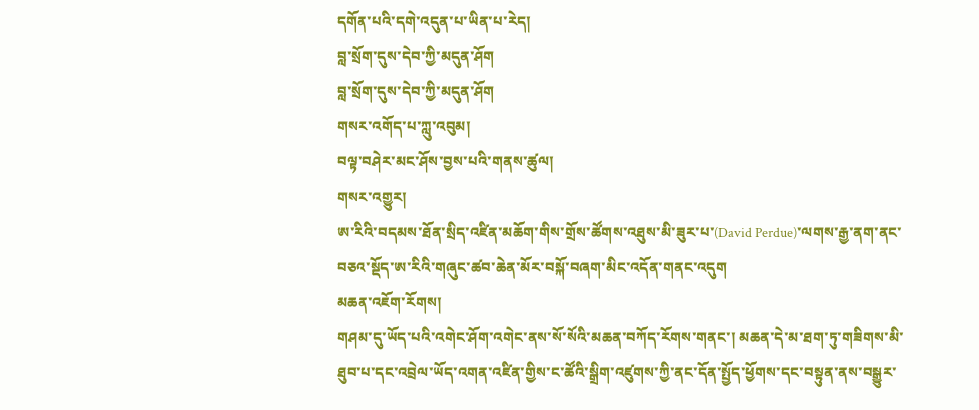དགོན་པའི་དགེ་འདུན་པ་ཡིན་པ་རེད།
བླ་སྲོག་དུས་དེབ་ཀྱི་མདུན་ཤོག
བླ་སྲོག་དུས་དེབ་ཀྱི་མདུན་ཤོག
གསར་འགོད་པ་ཀླུ་འབུམ།
བལྟ་བཤེར་མང་ཤོས་བྱས་པའི་གནས་ཚུལ།
གསར་འགྱུར།
ཨ་རིའི་བདམས་ཐོན་སྲིད་འཛིན་མཆོག་གིས་གྲོས་ཚོགས་འཐུས་མི་ཟུར་པ་(David Perdue)་ལགས་རྒྱ་ནག་ནང་བཅའ་སྡོད་ཨ་རིའི་གཞུང་ཚབ་ཆེན་མོར་བསྐོ་བཞག་མིང་འདོན་གནང་འདུག
མཆན་འཇོག་རོགས།
གཤམ་དུ་ཡོད་པའི་འགེང་ཤོག་འགེང་ནས་སོ་སོའི་མཆན་བཀོད་རོགས་གནང་། མཆན་དེ་མ་ཐག་ཏུ་གཟིགས་མི་ཐུབ་པ་དང་འབྲེལ་ཡོད་འགན་འཛིན་གྱིས་ང་ཚོའི་སྒྲིག་འཛུགས་ཀྱི་ནང་དོན་སྤྱོད་ཕྱོགས་དང་བསྟུན་ནས་བསྒྱུར་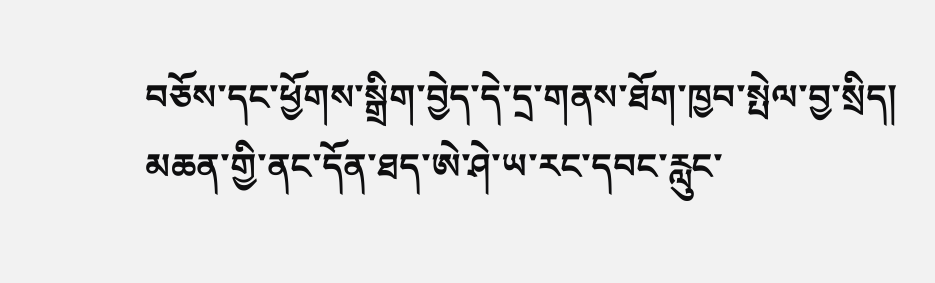བཅོས་དང་ཕྱོགས་སྒྲིག་བྱེད་དེ་དྲ་གནས་ཐོག་ཁྱབ་སྤེལ་བྱ་སྲིད། མཆན་གྱི་ནང་དོན་ཐད་ཨེ་ཤེ་ཡ་རང་དབང་རླུང་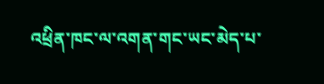འཕྲིན་ཁང་ལ་འགན་གང་ཡང་མེད་པ་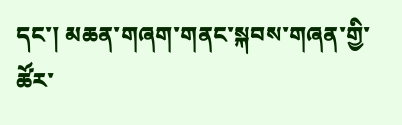དང་། མཆན་གཞག་གནང་སྐབས་གཞན་གྱི་ཚོར་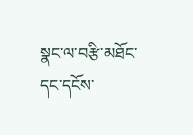སྣང་ལ་བརྩི་མཐོང་དང་དངོས་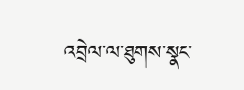འབྲེལ་ལ་ཐུགས་སྣང་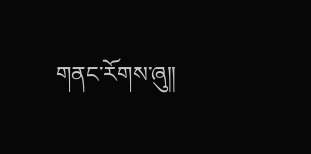གནང་རོགས་ཞུ༎